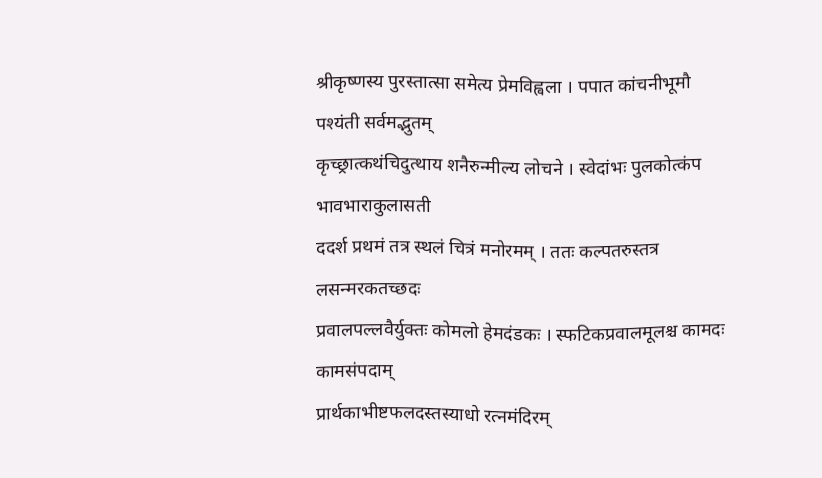श्रीकृष्णस्य पुरस्तात्सा समेत्य प्रेमविह्वला । पपात कांचनीभूमौ पश्यंती सर्वमद्भुतम्
कृच्छ्रात्कथंचिदुत्थाय शनैरुन्मील्य लोचने । स्वेदांभः पुलकोत्कंप भावभाराकुलासती
ददर्श प्रथमं तत्र स्थलं चित्रं मनोरमम् । ततः कल्पतरुस्तत्र लसन्मरकतच्छदः
प्रवालपल्लवैर्युक्तः कोमलो हेमदंडकः । स्फटिकप्रवालमूलश्च कामदः कामसंपदाम्
प्रार्थकाभीष्टफलदस्तस्याधो रत्नमंदिरम्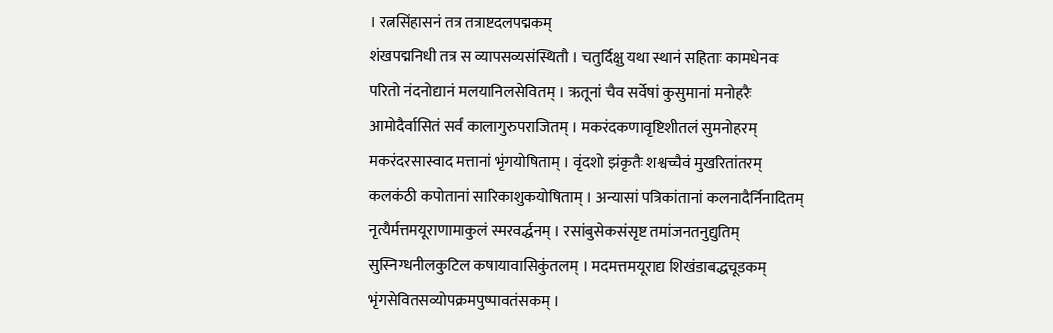। रत्नसिंहासनं तत्र तत्राष्टदलपद्मकम्
शंखपद्मनिधी तत्र स व्यापसव्यसंस्थितौ । चतुर्दिक्षु यथा स्थानं सहिताः कामधेनवः
परितो नंदनोद्यानं मलयानिलसेवितम् । ऋतूनां चैव सर्वेषां कुसुमानां मनोहरैः
आमोदैर्वासितं सर्वं कालागुरुपराजितम् । मकरंदकणावृष्टिशीतलं सुमनोहरम्
मकरंदरसास्वाद मत्तानां भृंगयोषिताम् । वृंदशो झंकृतैः शश्वच्चैवं मुखरितांतरम्
कलकंठी कपोतानां सारिकाशुकयोषिताम् । अन्यासां पत्रिकांतानां कलनादैर्निनादितम्
नृत्यैर्मत्तमयूराणामाकुलं स्मरवर्द्धनम् । रसांबुसेकसंसृष्ट तमांजनतनुद्युतिम्
सुस्निग्धनीलकुटिल कषायावासिकुंतलम् । मदमत्तमयूराद्य शिखंडाबद्धचूडकम्
भृंगसेवितसव्योपक्रमपुष्पावतंसकम् ।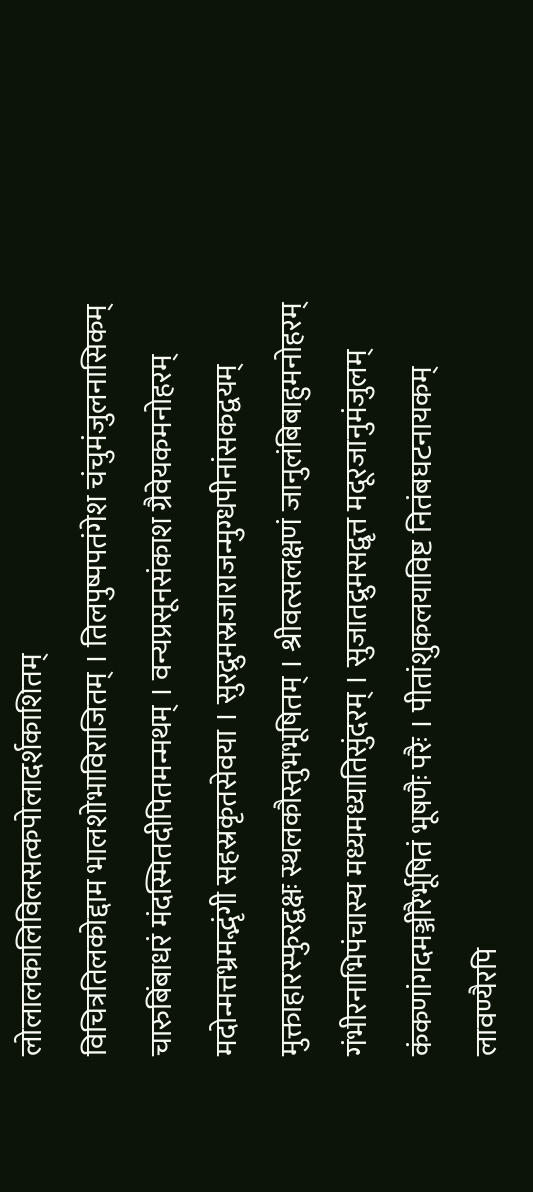लोलालकालिविलसत्कपोलादर्शकाशितम्
विचित्रतिलकोद्दाम भालशोभाविराजितम् । तिलपुष्पपतंगेश चंचुमंजुलनासिकम्
चारुबिंबाधरं मंदस्मितदीपितमन्मथम् । वन्यप्रसूनसंकाश ग्रैवेयकमनोहरम्
मदोन्मत्तभ्रमद्भृंगी सहस्रकृतसेवया । सुरद्रुमस्रजाराजन्मुग्धपीनांसकद्वयम्
मुक्ताहारस्फुरद्वक्षः स्थलकौस्तुभभूषितम् । श्रीवत्सलक्षणं जानुलंबिबाहुमनोहरम्
गंभीरनाभिपंचास्य मध्यमध्यातिसुंदरम् । सुजातद्रुमसद्वृत्त मदूरजानुमंजुलम्
कंकणांगदमञ्जीरैर्भूषितं भूषणैः परैः । पीतांशुकलयाविष्ट नितंबघटनायकम्
लावण्यैरपि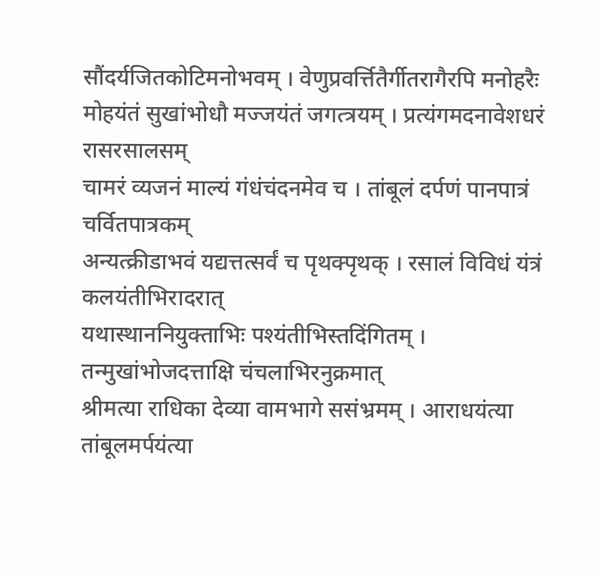सौंदर्यजितकोटिमनोभवम् । वेणुप्रवर्त्तितैर्गीतरागैरपि मनोहरैः
मोहयंतं सुखांभोधौ मज्जयंतं जगत्त्रयम् । प्रत्यंगमदनावेशधरं रासरसालसम्
चामरं व्यजनं माल्यं गंधंचंदनमेव च । तांबूलं दर्पणं पानपात्रं चर्वितपात्रकम्
अन्यत्क्रीडाभवं यद्यत्तत्सर्वं च पृथक्पृथक् । रसालं विविधं यंत्रं कलयंतीभिरादरात्
यथास्थाननियुक्ताभिः पश्यंतीभिस्तदिंगितम् । तन्मुखांभोजदत्ताक्षि चंचलाभिरनुक्रमात्
श्रीमत्या राधिका देव्या वामभागे ससंभ्रमम् । आराधयंत्या तांबूलमर्पयंत्या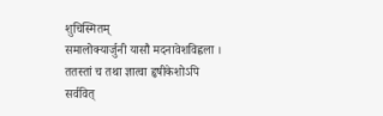शुचिस्मितम्
समालोक्यार्जुनी यासौ मदनावेशविह्वला । ततस्तां च तथा ज्ञात्वा हृषीकेशोऽपि सर्ववित्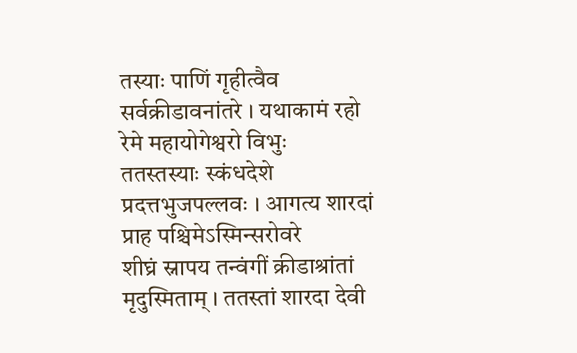तस्याः पाणिं गृहीत्वैव सर्वक्रीडावनांतरे । यथाकामं रहो रेमे महायोगेश्वरो विभुः
ततस्तस्याः स्कंधदेशे प्रदत्तभुजपल्लवः । आगत्य शारदां प्राह पश्चिमेऽस्मिन्सरोवरे
शीघ्रं स्नापय तन्वंगीं क्रीडाश्रांतां मृदुस्मिताम् । ततस्तां शारदा देवी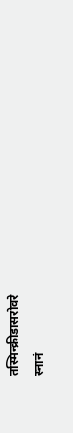तस्मिन्क्रीडासरोवरे
स्नानं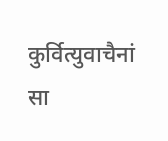कुर्वित्युवाचैनां सा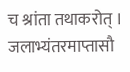च श्रांता तथाकरोत् । जलाभ्यंतरमाप्तासौ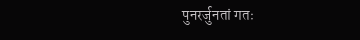पुनरर्जुनतां गतः